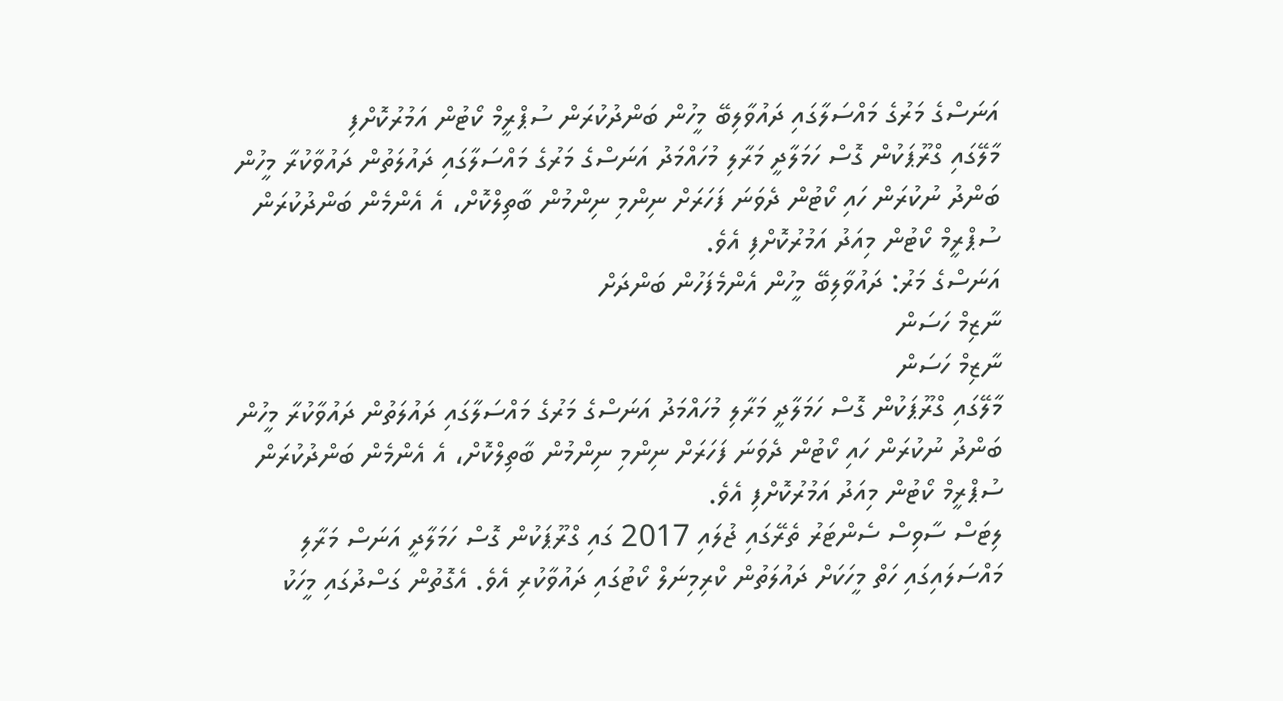އަނަސްގެ މަރުގެ މައްސަލާގައި ދައުވާލިބޭ މީހުން ބަންދުކުރަން ސުޕްރީމް ކޯޓުން އަމުރުކޮށްފި
މާލޭގައި ގްރޫޕަކުން ގޮސް ހަމަލާދީ މަރާލި މުހައްމަދު އަނަސްގެ މަރުގެ މައްސަލާގައި ދައުލަތުން ދައުވާކުރާ މީހުން ބަންދު ނުކުރަން ހައި ކޯޓުން ދެވަނަ ފަހަރަށް ނިންމި ނިންމުން ބާތިލްކޮށް، އެ އެންމެން ބަންދުކުރަން ސުޕްރީމް ކޯޓުން މިއަދު އަމުރުކޮށްފި އެވެ.
އަނަސްގެ މަރު: ދައުވާލިބޭ މީހުން އެންމެފަހުން ބަންދަށް
ނާޒިމް ހަސަން
ނާޒިމް ހަސަން
މާލޭގައި ގްރޫޕަކުން ގޮސް ހަމަލާދީ މަރާލި މުހައްމަދު އަނަސްގެ މަރުގެ މައްސަލާގައި ދައުލަތުން ދައުވާކުރާ މީހުން ބަންދު ނުކުރަން ހައި ކޯޓުން ދެވަނަ ފަހަރަށް ނިންމި ނިންމުން ބާތިލްކޮށް، އެ އެންމެން ބަންދުކުރަން ސުޕްރީމް ކޯޓުން މިއަދު އަމުރުކޮށްފި އެވެ.
ލިޓަސް ސާވިސް ސެންޓަރު ތެރޭގައި ޖުލައި 2017 ގައި ގްރޫޕަކުން ގޮސް ހަމަލާދީ އަނަސް މަރާލި މައްސަލައިގައި ހަތް މީހަކަށް ދައުލަތުން ކްރިމިނަލް ކޯޓުގައި ދައުވާކުރި އެވެ. އެގޮތުން ގަސްދުގައި މީހަކު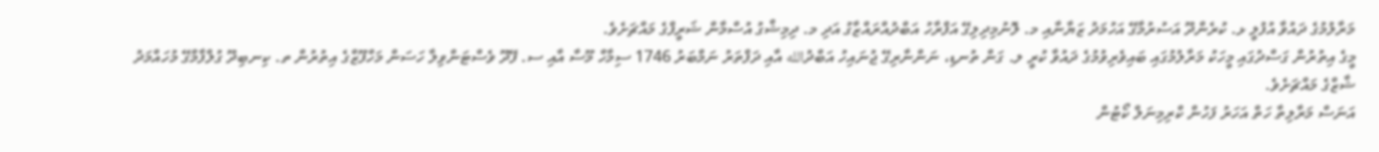މަރާލުމުގެ ދައުވާ އުފުލީ ޅ. ކުރެންދޫ އަސުރުމާގޭ އަހުމަދު ޒަޔާނާއި މ. ލޮނުމިދިލިގޭ އަފްރާހު އަބްދުއްރައްޒާގު އަދި މ. ދިމިޝްގު އުސްމާން ޝަރީފްގެ މައްޗަށެވެ.
މީގެ އިތުރުން ގަސްދުގައި މީހަކު މަރާލުމުގައި ބައިވެރިވުމުގެ ދައުވާ ކުރީ ލ. ގަން ތުނޑި، ނަންނާރިގޭ ޖުނައިހު އަބްދުالله އާއި ދަފްތަރު ނަމްބަރު 1746 ސިމާހް މޫސާ އާއި ސ. ފޭދޫ ވެސްޓަންވިލާ ހަސަން މަހްފޫޒްގެ އިތުރުން ތ. ކިނބިދޫ ގުލްފާމްގޭ މުހައްމަދު ޝާޒްގެ މައްޗަށެވެ.
އަނަސް މަރާލިތާ ހަތް އަހަރު ފަހުން ކްރިމިނަލް ކޯޓުން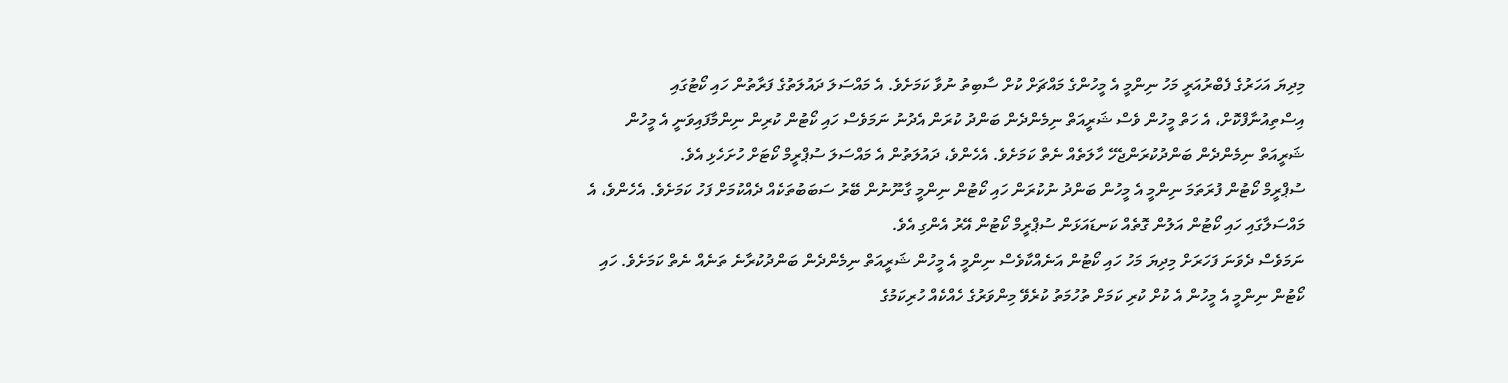މިދިޔަ އަހަރުގެ ފެބްރުއަރީ މަހު ނިންމީ އެ މީހުންގެ މައްޗަށް ކުށް ސާބިތު ނުވާ ކަމަށެވެ. އެ މައްސަލަ ދައުލަތުގެ ފަރާތުން ހައި ކޯޓުގައި އިސްތިއުނާފްކޮށް، އެ ހަތް މީހުން ވެސް ޝަރީއަތް ނިމެންދެން ބަންދު ކުރަން އެދުނު ނަމަވެސް ހައި ކޯޓުން ކުރިން ނިންމާފައިވަނީ އެ މީހުން ޝަރީއަތް ނިމެންދެން ބަންދުކުރަންޖެހޭ ހާލަތެއް ނެތް ކަމަށެވެ. އެހެންވެ، ދައުލަތުން އެ މައްސަލަ ސުޕްރީމް ކޯޓަށް ހުށަހެޅި އެވެ.
ސުޕްރީމް ކޯޓުން ފުރަތަމަ ނިންމީ އެ މީހުން ބަންދު ނުކުރަން ހައި ކޯޓުން ނިންމީ ގާނޫނުން ބޭރު ސަބަބުތަކެއް ދެއްކުމަށް ފަހު ކަމަށެވެ. އެހެންވެ، އެ މައްސަލާގައި ހައި ކޯޓުން އަލުން ގޮތެއް ކަނޑައަޅަން ސުޕްރީމް ކޯޓުން އޭރު އެންގި އެވެ.
ނަމަވެސް ދެވަނަ ފަހަރަށް މިދިޔަ މަހު ހައި ކޯޓުން އަނެއްކާވެސް ނިންމީ އެ މީހުން ޝަރީއަތް ނިމެންދެން ބަންދުކުރާނެ ތަނެއް ނެތް ކަމަށެވެ. ހައި ކޯޓުން ނިންމީ އެ މީހުން އެ ކުށް ކުރި ކަމަށް ތުހުމަތު ކުރެވޭ މިންވަރުގެ ހެއްކެއް ހުރިކަމުގެ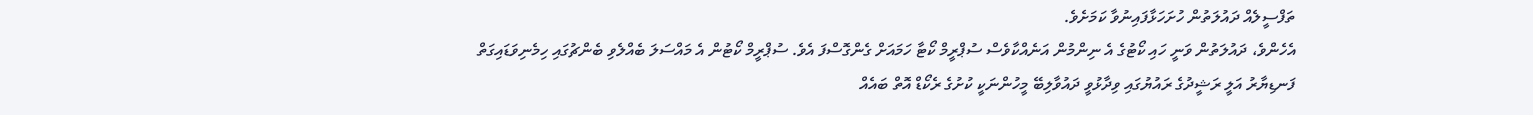ތަފްސީލެއް ދައުލަތުން ހުށަހަޅާފައިނުވާ ކަމަށެވެ.
އެހެންވެ، ދައުލަތުން ވަނީ ހައި ކޯޓުގެ އެ ނިންމުން އަނެއްކާވެސް ސުޕްރީމް ކޯޓާ ހަމައަށް ގެންގޮސްފަ އެވެ. ސުޕްރީމް ކޯޓުން އެ މައްސަލަ ބެއްލެވި ބެންޗުގައި ހިމެނިވަޑައިގަތް ފަނޑިޔާރު އަލީ ރަޝީދުގެ ރައުޔުގައި ވިދާޅުވީ ދައުވާލިބޭ މީހުންނަކީ ކުށުގެ ރެކޯޑް އޮތް ބައެއް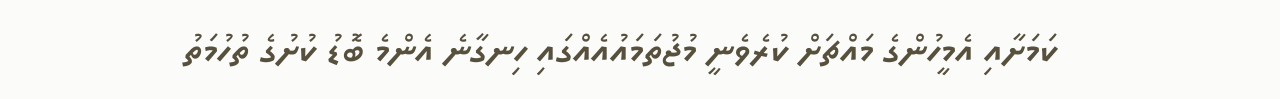ކަމަށާއި އެމީހުންގެ މައްޗަށް ކުރެވެނީ މުޖުތަމައުއެއްގައި ހިނގާނެ އެންމެ ބޮޑު ކުށުގެ ތުހުމަތު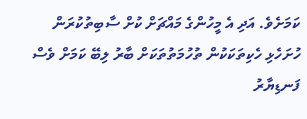ކަމަށެވެ. އަދި އެ މީހުންގެ މައްޗަށް ކުށް ސާބިތުކުރަން ހުށަހެޅި ހެކިތަކަކުން ތުހުމަތުތަކަށް ބާރު ލިބޭ ކަމަށް ވެސް ފަނޑިޔާރު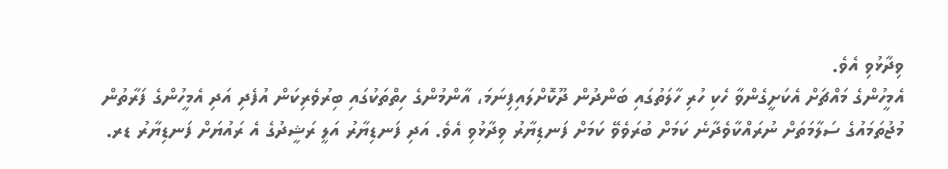ވިދާޅުވި އެވެ.
އެމީހުންގެ މައްޗަށް އެކަށީގެންވާ ހެކި ހުރި ހާލަތުގައި ބަންދުން ދޫކޮށްލައިފިނަމަ، އާންމުންގެ ހިތްތަކުގައި ބިރުވެރިކަން އުފެދި އަދި އެމީހުންގެ ފަރާތުން މުޖުތަމައުގެ ސަލާމަތަށް ނުރައްކާވެދާނެ ކަމަށް ބުރަވެވޭ ކަމަށް ފަނޑިޔާރު ވިދާޅުވި އެވެ. އަދި ފަނޑިޔާރު އަލީ ރަޝީދުގެ އެ ރައުޔަށް ފަނޑިޔާރު ޑރ.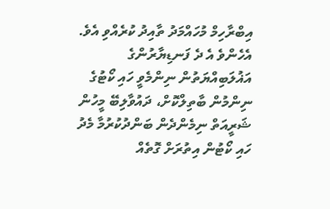އިބްރާހިމް މުހައްމަދު ތާއިދު ކުރެއްވި އެވެ.
އެހެންވެ އެ ދެ ފަނޑިޔާރުންގެ އަޣުލަބިއްޔަތުން ނިންމެވީ ހައި ކޯޓުގެ ނިންމުން ބާތިލްކޮށް، ދައުވާލިބޭ މީހުން ޝަރީއަތް ނިމެންދެން ބަންދުކުރުމާ މެދު ހައި ކޯޓުން އިތުރަށް ގޮތެއް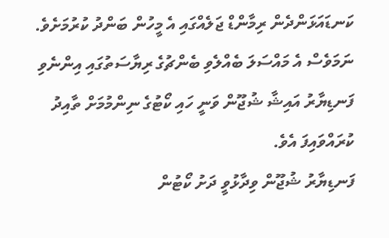ކަނޑައަޅަންދެން ރިމާންޑް ޖަލެއްގައި އެ މީހުން ބަންދު ކުރުމަށެވެ.
ނަމަވެސް އެ މައްސަލަ ބެއްލެވި ބެންޗުގެ ރިޔާސަތުގައި އިންނެވި ފަނޑިޔާރު އައިޝާ ޝުޖޫން ވަނީ ހައި ކޯޓުގެ ނިންމުމަށް ތާއިދު ކުރައްވައިފަ އެވެ.
ފަނޑިޔާރު ޝުޖޫން ވިދާޅުވީ ދަށު ކޯޓުން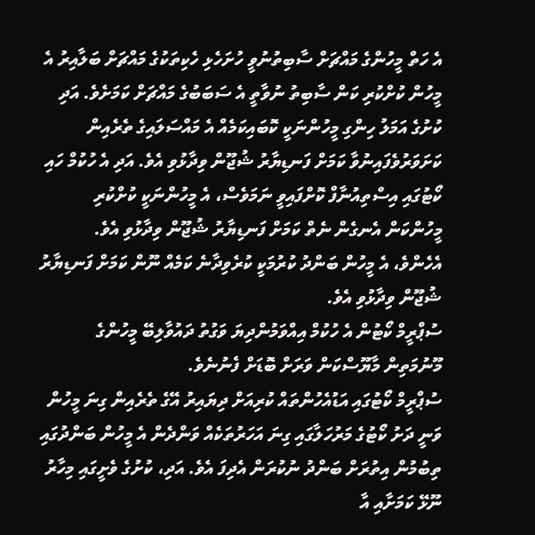އެ ހަތް މީހުންގެ މައްޗަށް ސާބިތުނުވީ ހުށަހެޅި ހެކިތަކުގެ މައްޗަށް ބަލާއިރު އެ މީހުން ކުށްކުރި ކަން ސާބިތު ނުވާތީ އެ ސަބަބުގެ މައްޗަށް ކަމަށެވެ. އަދި ކުށުގެ އަމަލު ހިންގި މީހުންނަކީ ކޮބައިކަމެއް އެ މައްސަލައިގެ ތެރެއިން ކަށަވަރުވެފައިނުވާ ކަމަށް ފަނޑިޔާރު ޝުޖޫން ވިދާޅުވި އެވެ. އަދި އެ ހުކުމް ހައި ކޯޓުގައި އިސްތިއުނާފް ކޮށްފައިވީ ނަމަވެސް، އެ މީހުންނަކީ ކުށްކުރި މީހުންކަން އެނގެން ނެތް ކަމަށް ފަނޑިޔާރު ޝުޖޫން ވިދާޅުވި އެވެ.
އެހެންވެ، އެ މީހުން ބަންދު ކުރުމަކީ ކުރެވިދާނެ ކަމެއް ނޫން ކަމަށް ފަނޑިޔާރު ޝުޖޫން ވިދާޅުވި އެވެ.
ސުޕްރީމް ކޯޓުން އެ ހުކުމް އިއްވަމުންދިޔަ ވަގުތު ދައުވާލިބޭ މީހުންގެ މޫނުމަތިން މާޔޫސްކަން ވަރަށް ބޮޑަށް ފެނުނެވެ.
ސުޕްރީމް ކޯޓުގައި އަޑުއެހުންތައް ކުރިއަށް ދިޔައިރު އޭގެ ތެރެއިން ގިނަ މީހުން ވަނީ ދަށު ކޯޓުގެ މަރުހަލާގައި ގިނަ އަހަރުތަކެއް ވަންދެން އެ މީހުން ބަންދުގައި ތިބުމުން އިތުރަށް ބަންދު ނުކުރަން އެދިފަ އެވެ. އަދި، ކުށުގެ ވެށީގައި މިހާރު ނޫޅޭ ކަމަށާއި އާ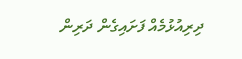ދިރިއުޅުމެއް ފަށައިގެން ދަރިން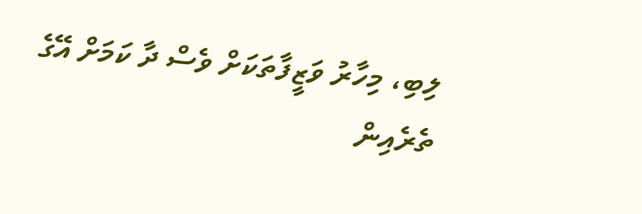ލިބި، މިހާރު ވަޒީފާތަކަށް ވެސް ދާ ކަމަށް އޭގެ ތެރެއިން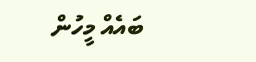ބައެއް މީހުން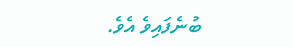ބުނެފައިވެ އެވެ.